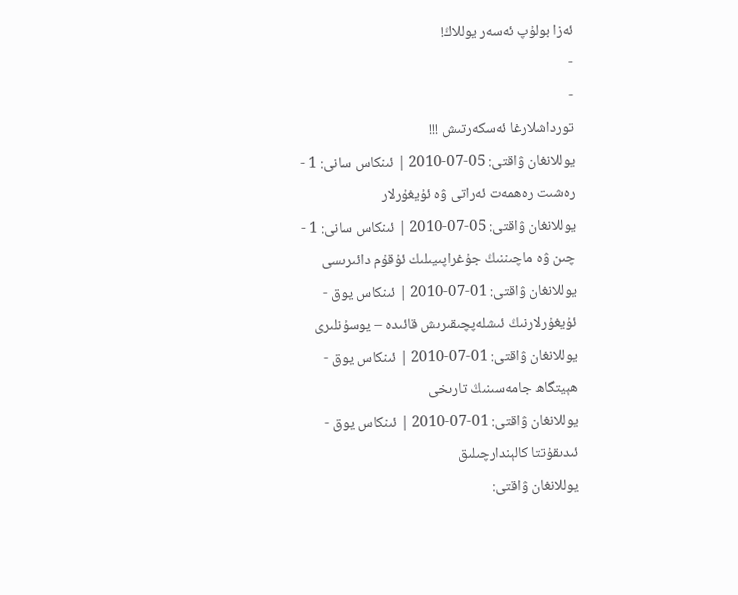ئەزا بولۇپ ئەسەر يوللاڭ!
-
-
تورداشلارغا ئەسكەرتىش !!!
يوللانغان ۋاقتى: 05-07-2010 | ئىنكاس سانى: 1 -
رەشىت رەھمەت ئەراتى ۋە ئۇيغۇرلار
يوللانغان ۋاقتى: 05-07-2010 | ئىنكاس سانى: 1 -
چىن ۋە ماچىننىڭ جۇغراپىيىلىك ئۇقۇم دائىرىسى
يوللانغان ۋاقتى: 01-07-2010 | ئىنكاس يوق -
ئۇيغۇرلارنىڭ ئىشلەپچىقىرىش قائىدە – يوسۇنلىرى
يوللانغان ۋاقتى: 01-07-2010 | ئىنكاس يوق -
ھېيتگاھ جامەسىنىڭ تارىخى
يوللانغان ۋاقتى: 01-07-2010 | ئىنكاس يوق -
ئىدىقۇتتا كالېندارچىلىق
يوللانغان ۋاقتى: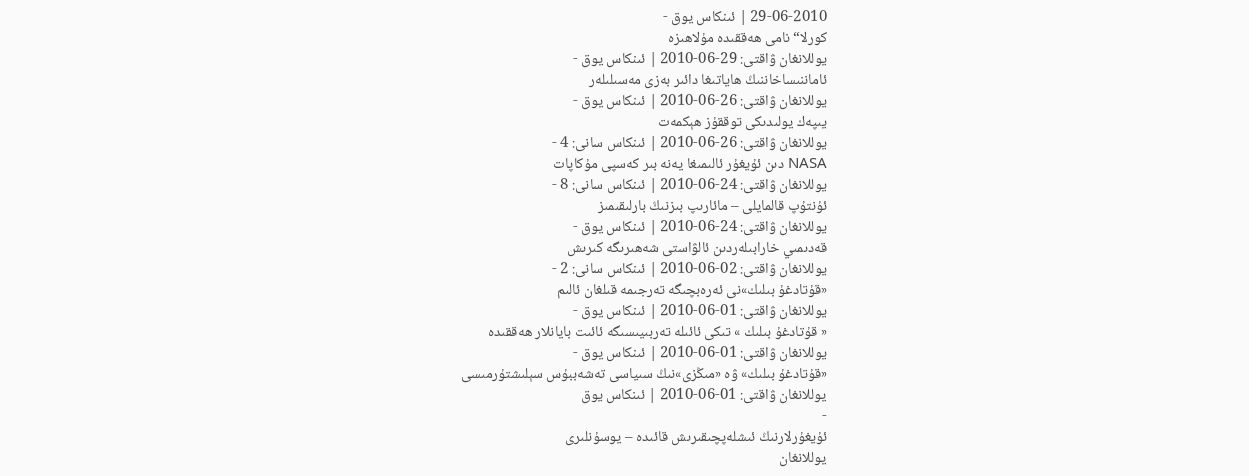29-06-2010 | ئىنكاس يوق -
كورلا“ نامى ھەققىدە مۇلاھىزە
يوللانغان ۋاقتى: 29-06-2010 | ئىنكاس يوق -
ئاماننىساخاننىڭ ھاياتىغا دائىر بەزى مەسىلىلەر
يوللانغان ۋاقتى: 26-06-2010 | ئىنكاس يوق -
يىپەك يولىدىكى توققۇز ھېكمەت
يوللانغان ۋاقتى: 26-06-2010 | ئىنكاس سانى: 4 -
NASA دىن ئۇيغۇر ئالىمىغا يەنە بىر كەسپى مۇكاپات
يوللانغان ۋاقتى: 24-06-2010 | ئىنكاس سانى: 8 -
ئۇنتۇپ قالمايلى – مائارىپ بىزنىڭ بارلىقىمىز
يوللانغان ۋاقتى: 24-06-2010 | ئىنكاس يوق -
قەدىمىي خارابىلەردىن ئالۋاستى شەھىرىگە كىرىش
يوللانغان ۋاقتى: 02-06-2010 | ئىنكاس سانى: 2 -
«قۇتادغۇ بىلىك»نى ئەرەبچىگە تەرجىمە قىلغان ئالىم
يوللانغان ۋاقتى: 01-06-2010 | ئىنكاس يوق -
« قۇتادغۇ بىلىك » تىكى ئائىلە تەربىيىسىگە ئائىت بايانلار ھەققىدە
يوللانغان ۋاقتى: 01-06-2010 | ئىنكاس يوق -
«قۇتادغۇ بىلىك» ۋە «مىڭزى»نىڭ سىياسى تەشەببۇس سېلىشتۇرمىسى
يوللانغان ۋاقتى: 01-06-2010 | ئىنكاس يوق
-
ئۇيغۇرلارنىڭ ئىشلەپچىقىرىش قائىدە – يوسۇنلىرى
يوللانغان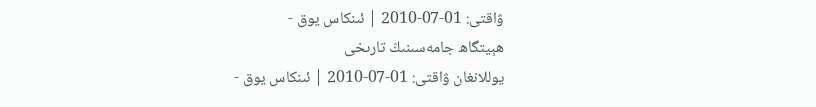ۋاقتى: 01-07-2010 | ئىنكاس يوق -
ھېيتگاھ جامەسىنىڭ تارىخى
يوللانغان ۋاقتى: 01-07-2010 | ئىنكاس يوق -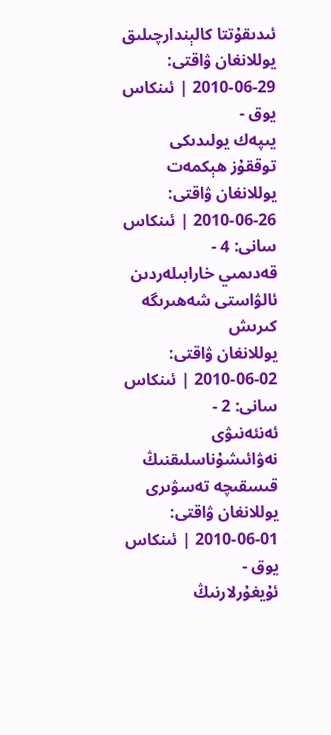ئىدىقۇتتا كالېندارچىلىق
يوللانغان ۋاقتى: 29-06-2010 | ئىنكاس يوق -
يىپەك يولىدىكى توققۇز ھېكمەت
يوللانغان ۋاقتى: 26-06-2010 | ئىنكاس سانى: 4 -
قەدىمىي خارابىلەردىن ئالۋاستى شەھىرىگە كىرىش
يوللانغان ۋاقتى: 02-06-2010 | ئىنكاس سانى: 2 -
ئەنئەنىۋى نەۋائىشۇناسلىقنىڭ قىسقىچە تەسۋىرى
يوللانغان ۋاقتى: 01-06-2010 | ئىنكاس يوق -
ئۇيغۇرلارنىڭ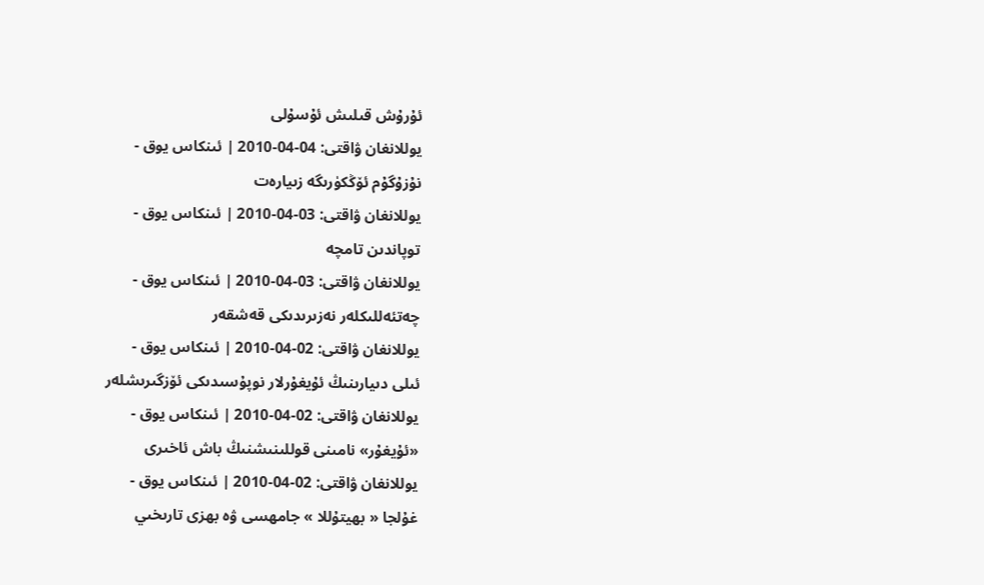ئۇرۇش قىلىش ئۇسۇلى
يوللانغان ۋاقتى: 04-04-2010 | ئىنكاس يوق -
نۇزۇگۇم ئۆڭكۈرىگە زىيارەت
يوللانغان ۋاقتى: 03-04-2010 | ئىنكاس يوق -
توپاندىن تامچە
يوللانغان ۋاقتى: 03-04-2010 | ئىنكاس يوق -
چەتئەللىكلەر نەزىرىدىكى قەشقەر
يوللانغان ۋاقتى: 02-04-2010 | ئىنكاس يوق -
ئىلى دىيارىنىڭ ئۇيغۇرلار نوپۇسىدىكى ئۆزگىرىشلەر
يوللانغان ۋاقتى: 02-04-2010 | ئىنكاس يوق -
«ئۇيغۇر» نامىنى قوللىنىشنىڭ باش ئاخىرى
يوللانغان ۋاقتى: 02-04-2010 | ئىنكاس يوق -
غۇلجا « بهيتۇللا » جامهسى ۋه بهزى تارىخىي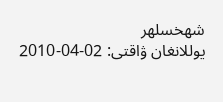شهخسلهر
يوللانغان ۋاقتى: 02-04-2010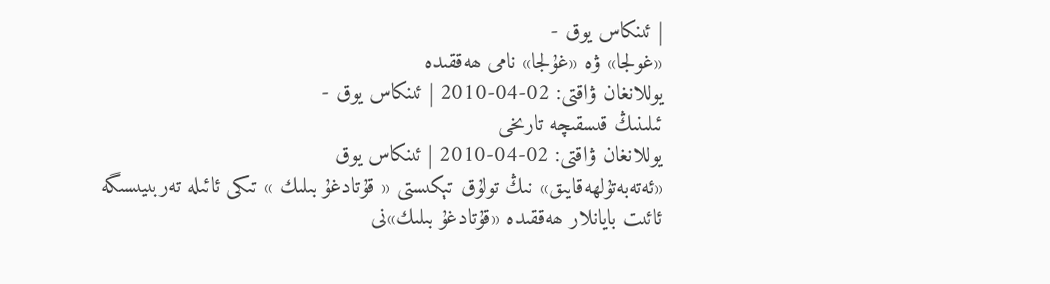| ئىنكاس يوق -
«غولجا» ۋە «غۇلجا» نامى ھەققىدە
يوللانغان ۋاقتى: 02-04-2010 | ئىنكاس يوق -
ئىلىنىڭ قىسقىچە تارىخى
يوللانغان ۋاقتى: 02-04-2010 | ئىنكاس يوق
«ئەتەبەتۇلھەقايىق» نىڭ تولۇق تېكىستى « قۇتادغۇ بىلىك » تىكى ئائىلە تەربىيىسىگە ئائىت بايانلار ھەققىدە «قۇتادغۇ بىلىك»نى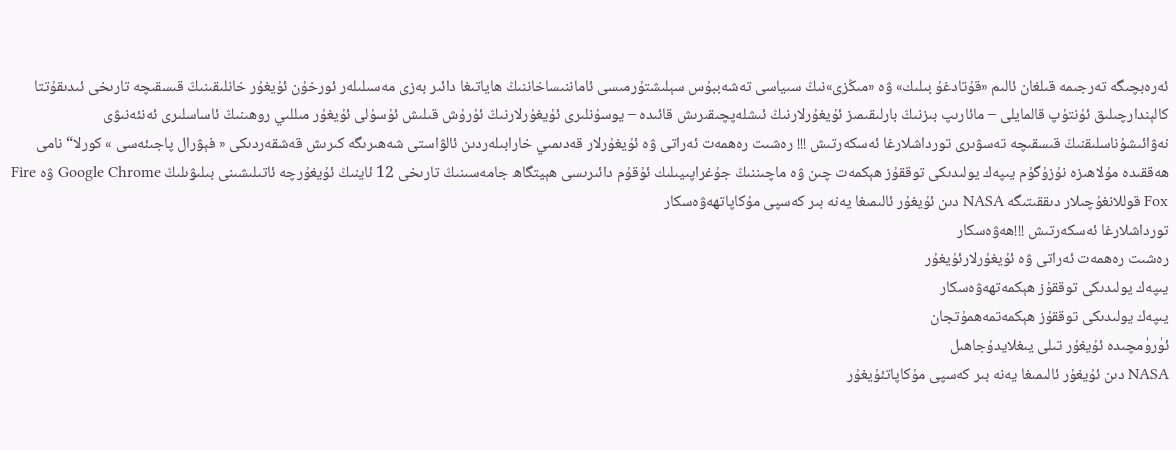ئەرەبچىگە تەرجىمە قىلغان ئالىم «قۇتادغۇ بىلىك» ۋە «مىڭزى»نىڭ سىياسى تەشەببۇس سېلىشتۇرمىسى ئاماننىساخاننىڭ ھاياتىغا دائىر بەزى مەسىلىلەر ئورخۇن ئۇيغۇر خانلىقىنىڭ قىسقىچە تارىخى ئىدىقۇتتا كالېندارچىلىق ئۇنتۇپ قالمايلى – مائارىپ بىزنىڭ بارلىقىمىز ئۇيغۇرلارنىڭ ئىشلەپچىقىرىش قائىدە – يوسۇنلىرى ئۇيغۇرلارنىڭ ئۇرۇش قىلىش ئۇسۇلى ئۇيغۇر مىللىي روھىنىڭ ئاساسلىرى ئەنئەنىۋى نەۋائىشۇناسلىقنىڭ قىسقىچە تەسۋىرى تورداشلارغا ئەسكەرتىش !!! رەشىت رەھمەت ئەراتى ۋە ئۇيغۇرلار قەدىمىي خارابىلەردىن ئالۋاستى شەھىرىگە كىرىش قەشقەردىكى « فېۋرال پاجىئەسى » كورلا“ نامى ھەققىدە مۇلاھىزە نۇزۇگۇم يىپەك يولىدىكى توققۇز ھېكمەت چىن ۋە ماچىننىڭ جۇغراپىيىلىك ئۇقۇم دائىرىسى ھېيتگاھ جامەسىنىڭ تارىخى 12 ئاينىڭ ئۇيغۇرچە ئاتىلىشىنى بىلىۋىلىڭ Google Chrome ۋە Fire Fox قوللانغۇچىلار دىققىتىگە NASA دىن ئۇيغۇر ئالىمىغا يەنە بىر كەسپى مۇكاپاتھەۋەسكار
تورداشلارغا ئەسكەرتىش !!!ھەۋەسكار
رەشىت رەھمەت ئەراتى ۋە ئۇيغۇرلارئۇيغۇر
يىپەك يولىدىكى توققۇز ھېكمەتھەۋەسكار
يىپەك يولىدىكى توققۇز ھېكمەتمەھمۇتجان
ئۈرۈمچىدە ئۇيغۇر تىلى يىغلايدۇجاھىل
NASA دىن ئۇيغۇر ئالىمىغا يەنە بىر كەسپى مۇكاپاتئۇيغۇر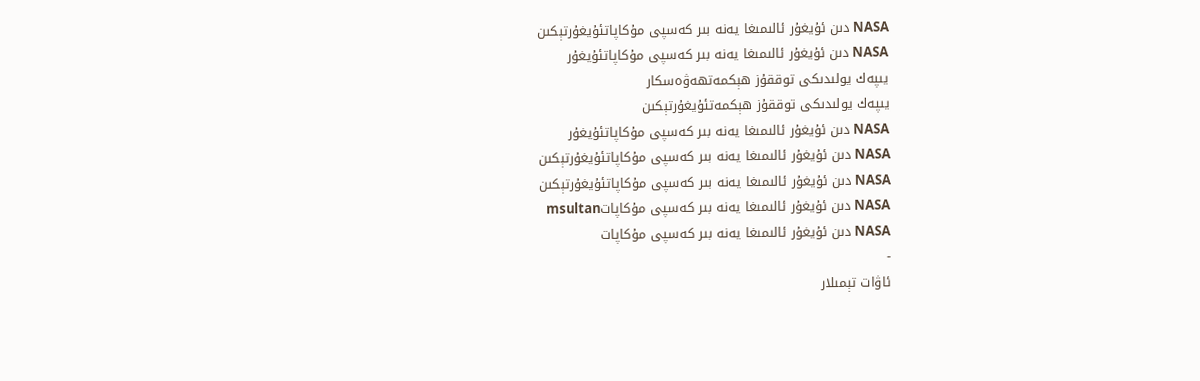NASA دىن ئۇيغۇر ئالىمىغا يەنە بىر كەسپى مۇكاپاتئۇيغۇرتېكىن
NASA دىن ئۇيغۇر ئالىمىغا يەنە بىر كەسپى مۇكاپاتئۇيغۇر
يىپەك يولىدىكى توققۇز ھېكمەتھەۋەسكار
يىپەك يولىدىكى توققۇز ھېكمەتئۇيغۇرتېكىن
NASA دىن ئۇيغۇر ئالىمىغا يەنە بىر كەسپى مۇكاپاتئۇيغۇر
NASA دىن ئۇيغۇر ئالىمىغا يەنە بىر كەسپى مۇكاپاتئۇيغۇرتېكىن
NASA دىن ئۇيغۇر ئالىمىغا يەنە بىر كەسپى مۇكاپاتئۇيغۇرتېكىن
NASA دىن ئۇيغۇر ئالىمىغا يەنە بىر كەسپى مۇكاپاتmsultan
NASA دىن ئۇيغۇر ئالىمىغا يەنە بىر كەسپى مۇكاپات
-
ئاۋات تېمىلار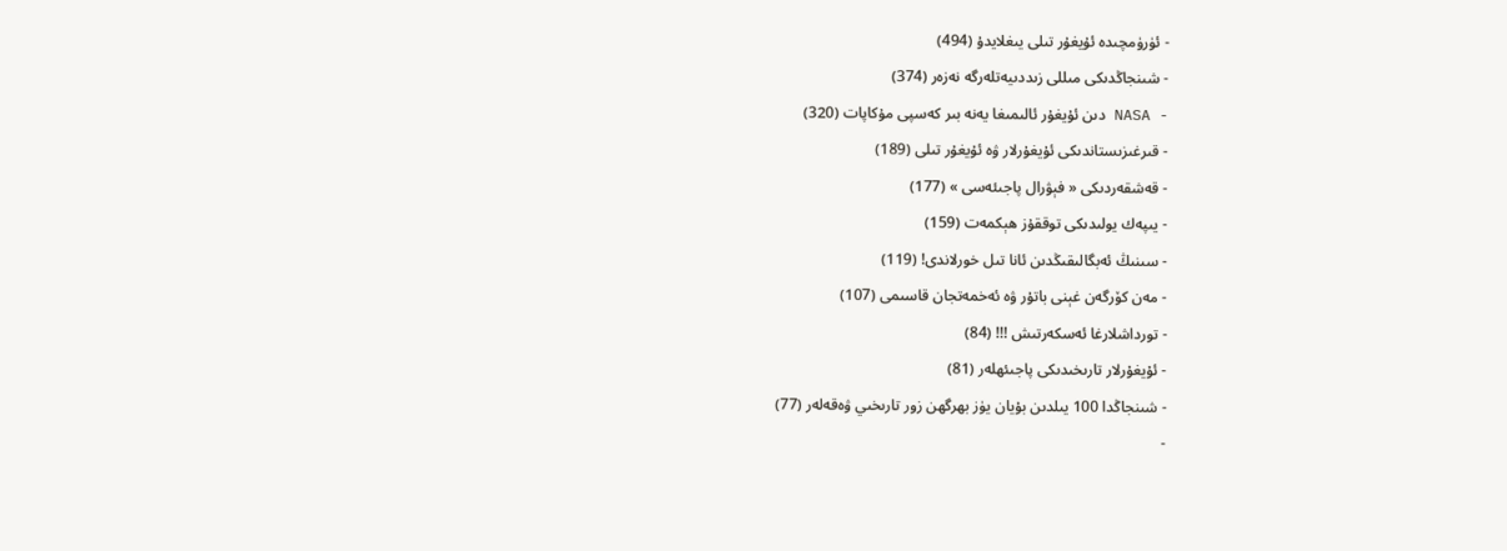- ئۈرۈمچىدە ئۇيغۇر تىلى يىغلايدۇ (494)
- شىنجاڭدىكى مىللى زىددىيەتلەرگە نەزەر (374)
- NASA دىن ئۇيغۇر ئالىمىغا يەنە بىر كەسپى مۇكاپات (320)
- قىرغىزىستاندىكى ئۇيغۇرلار ۋە ئۇيغۇر تىلى (189)
- قەشقەردىكى « فېۋرال پاجىئەسى » (177)
- يىپەك يولىدىكى توققۇز ھېكمەت (159)
- سىنىڭ ئەبگالىقىڭدىن ئانا تىل خورلاندى! (119)
- مەن كۆرگەن غېنى باتۇر ۋە ئەخمەتجان قاسىمى (107)
- تورداشلارغا ئەسكەرتىش !!! (84)
- ئۇيغۇرلار تارىخىدىكى پاجىئهلەر (81)
- شىنجاڭدا 100 يىلدىن بۇيان يۈز بهرگهن زور تارىخىي ۋەقەلەر (77)
-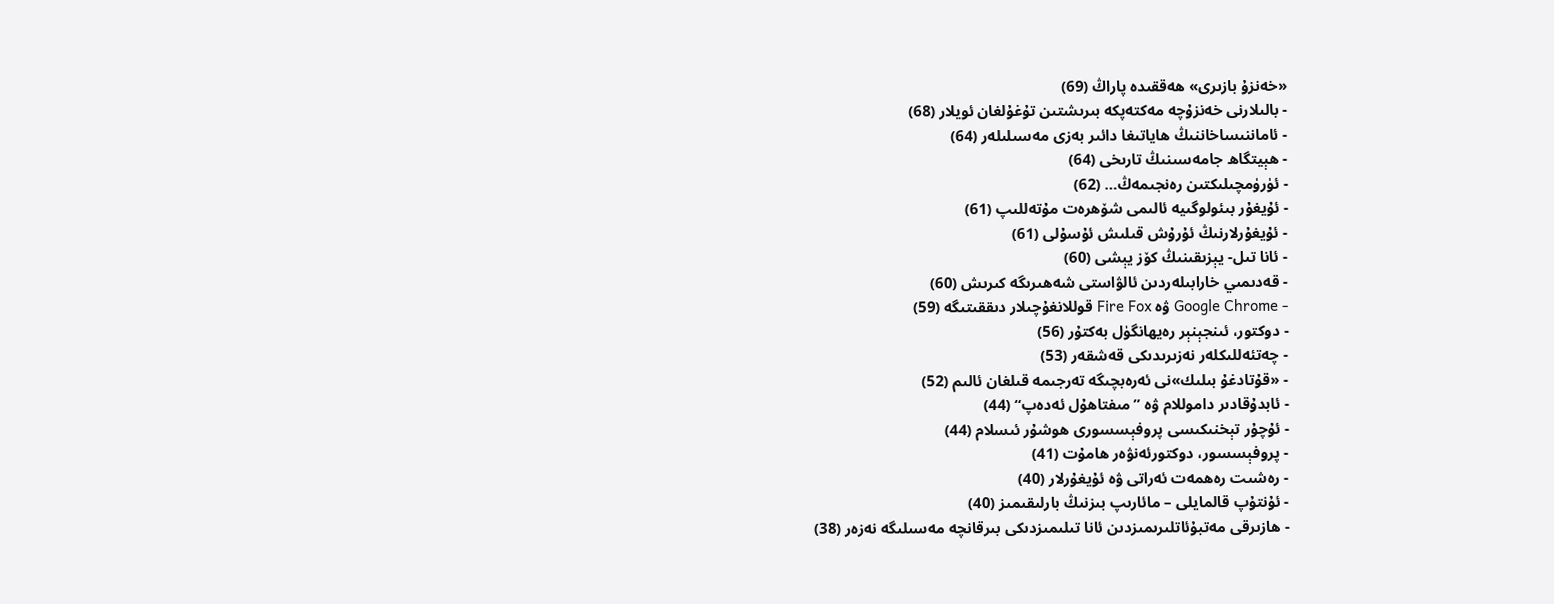«خەنزۇ بازىرى» ھەققىدە پاراڭ (69)
- بالىلارنى خەنزۇچە مەكتەپكە بىرىشتىن تۇغۇلغان ئويلار (68)
- ئاماننىساخاننىڭ ھاياتىغا دائىر بەزى مەسىلىلەر (64)
- ھېيتگاھ جامەسىنىڭ تارىخى (64)
- ئۈرۈمچىلىكتىن رەنجىمەڭ… (62)
- ئۇيغۇر بىئولوگىيە ئالىمى شۆھرەت مۇتەللىپ (61)
- ئۇيغۇرلارنىڭ ئۇرۇش قىلىش ئۇسۇلى (61)
- ئانا تىل- يېزىقىنىڭ كۆز يېشى (60)
- قەدىمىي خارابىلەردىن ئالۋاستى شەھىرىگە كىرىش (60)
- Google Chrome ۋە Fire Fox قوللانغۇچىلار دىققىتىگە (59)
- دوكتور، ئىنجېنېر رەيھانگۈل بەكتۇر (56)
- چەتئەللىكلەر نەزىرىدىكى قەشقەر (53)
- «قۇتادغۇ بىلىك»نى ئەرەبچىگە تەرجىمە قىلغان ئالىم (52)
- ئابدۇقادىر داموللام ۋە ”مىفتاھۇل ئەدەپ“ (44)
- ئۇچۇر تېخنىكىسى پروفېسسورى ھوشۇر ئىسلام (44)
- پروفېسسور، دوكتورئەنۋەر ھامۇت (41)
- رەشىت رەھمەت ئەراتى ۋە ئۇيغۇرلار (40)
- ئۇنتۇپ قالمايلى – مائارىپ بىزنىڭ بارلىقىمىز (40)
- ھازىرقى مەتبۇئاتلىرىمىزدىن ئانا تىلىمىزدىكى بىرقانچە مەسىلىگە نەزەر (38)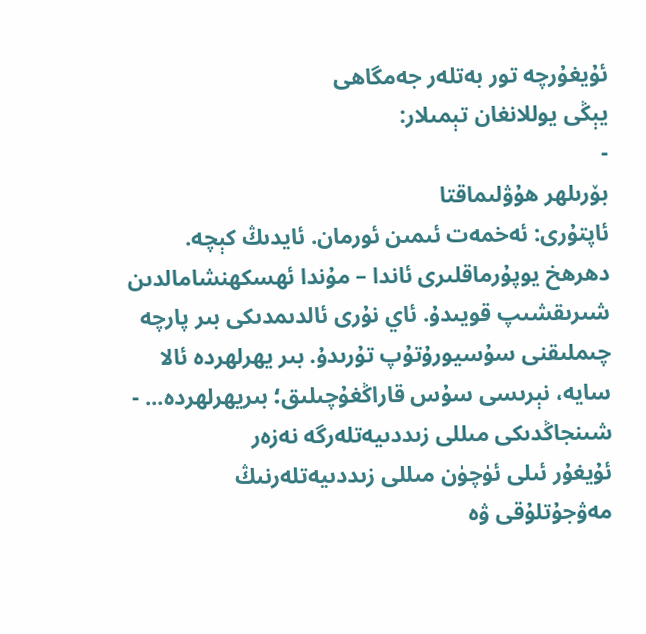ئۇيغۇرچە تور بەتلەر جەمگاھى
يېڭى يوللانغان تېمىلار:
-
بۆرىلهر ھۇۋلىماقتا
ئاپتۇرى: ئەخمەت ئىمىن ئورمان. ئايدىڭ كېچه. دهرهخ يوپۇرماقلىرى ئاندا – مۇندا ئهسكهنشامالدىن شىرىقشىپ قويىدۇ. ئاي نۇرى ئالدىمدىكى بىر پارچه چىملىقنى سۇسيورۇتۇپ تۇرىدۇ. بىر يهرلهرده ئالا سايه، نېرىسى سۇس قاراڭغۇچىلىق؛ بىريهرلهرده... -
شىنجاڭدىكى مىللى زىددىيەتلەرگە نەزەر
ئۇيغۇر ئىلى ئۈچۈن مىللى زىددىيەتلەرنىڭ مەۋجۇتلۇقى ۋە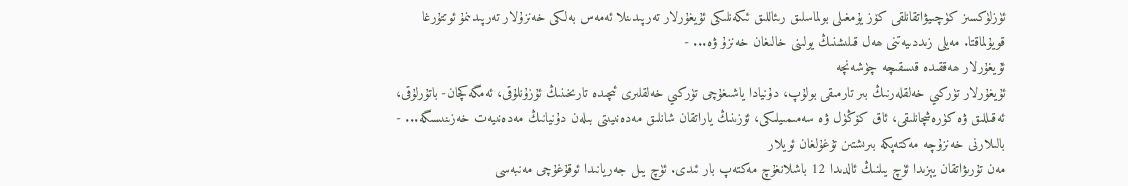ئۈزلۈكسىز كۈچىيۋاتقانلقى كۆز يۇمغىلى بولماسلىق رىئاللىق ئىكەنلىكى ئۇيغۇرلار تەرپىدىنلا ئەمەس بەلكى خەنزۇلار تەرپىدىنمۇ ئوتتۇرغا قويۇلماقتا. مەيلى زىددىيەتنى ھەل قىلىشنىڭ يولىنى خالىغان خەنزۇ ۋە... -
ئۇيغۇرلار ھەققىدە قىسقىچە چۈشەنچە
ئۇيغۇرلار تۈركىي خەلقلەرنىڭ بىر تارمىقى بولۇپ، دۇنيادا ياشىغۇچى تۈركىي خەلقلىرى ئىچىدە تارىخىنىڭ ئۇزۇنلۇقى، ئەمگەكچان- باتۇرلۇقى، ئەقىللىق ۋە كۈرەشچانلىقى، ئاق كۆڭۈل ۋە سەمىمىيلىكى، ئۆزىنىڭ ياراتقان شانلىق مەدەنىيىتى بىلەن دۇنيانىڭ مەدەنىيەت خەزىنىسىگە... -
بالىلارنى خەنزۇچە مەكتەپكە بىرىشتىن تۇغۇلغان ئويلار
مەن تۇرىۋاتقان يېزىدا ئۈچ يىلنىڭ ئالدىدا 12 باشلانغۇچ مەكتەپ بار ئىدى. ئۈچ يىل جەريانىدا ئوقۇغۇچى مەنبەسى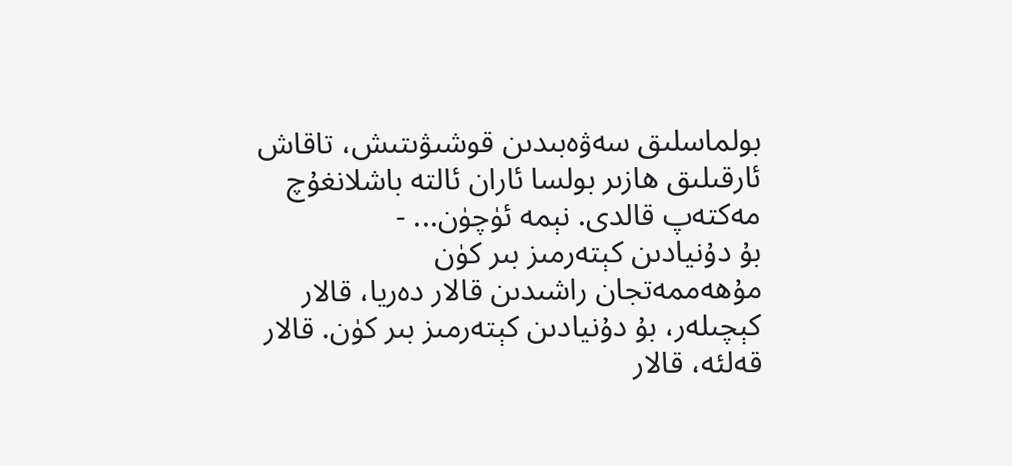بولماسلىق سەۋەبىدىن قوشىۋىتىش، تاقاش ئارقىلىق ھازىر بولسا ئاران ئالتە باشلانغۇچ مەكتەپ قالدى. نېمە ئۈچۈن... -
بۇ دۇنيادىن كېتەرمىز بىر كۈن
مۇھەممەتجان راشىدىن قالار دەريا، قالار كېچىلەر، بۇ دۇنيادىن كېتەرمىز بىر كۈن. قالار قەلئە، قالار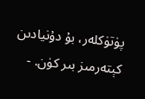پۈتۈكلەر، بۇ دۇنيادىن كېتەرمىز بىر كۈن. -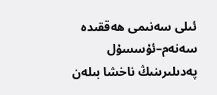ئىلى سەنىمى ھەققىدە
سەنەم–ئۇسسۇل پەدىلىرىنىڭ ناخشا بىلەن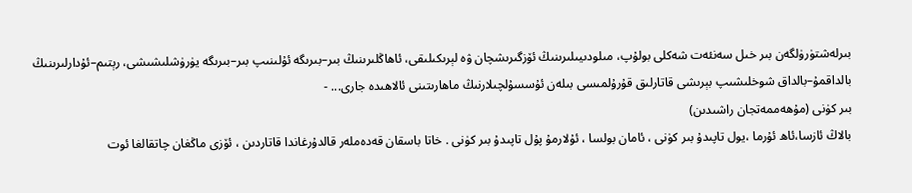بىرلەشتۈرۈلگەن بىر خىل سەنئەت شەكلى بولۇپ، مىلودىيىلىرىنىڭ ئۆزگىرىشچان ۋە لېرىكىلىقى، ئاھاڭلىرىنىڭ بىر–بىرىگە ئۇلىنىپ بىر–بىرىگە يۈرۈشلىشىشى، رېتىم–ئۇدارلىرىنىڭ بالداقمۇ–بالداق شوخلىشىپ بېرىشى قاتارلىق قۇرۇلمىسى بىلەن ئۇسسۇلچىلارنىڭ ماھارىتىنى ئالاھىدە جارى... -
بىر كۈنى (مۇھەممەتجان راشىدىن)
بالاڭ ئازسا،ئاھ ئۇرما ،يول تاپىدۇ بىر كۈنى ، ئامان بولسا ، ئۇلارمۇ پۇل تاپىدۇ بىر كۈنى . خاتا باسقان قەدەملەر قالدۇرغاندا قاتاردىن ، ئۆزى ماڭغان چاتقالغا ئوت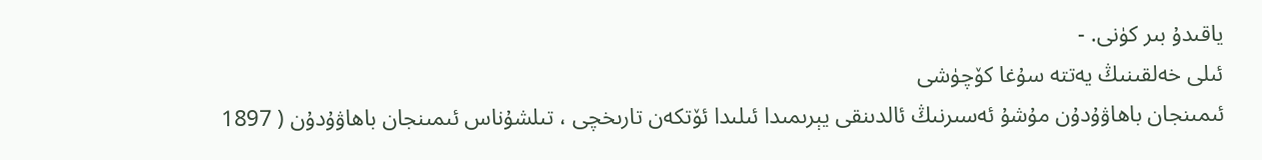ياقىدۇ بىر كۈنى. -
ئىلى خەلقىنىڭ يەتتە سۇغا كۆچۈشى
ئىمىنجان باھاۋۇدۇن مۇشۇ ئەسىرنىڭ ئالدىنقى يېرىمىدا ئىلىدا ئۆتكەن تارىخچى ، تىلشۇناس ئىمىنجان باھاۋۇدۇن ( 1897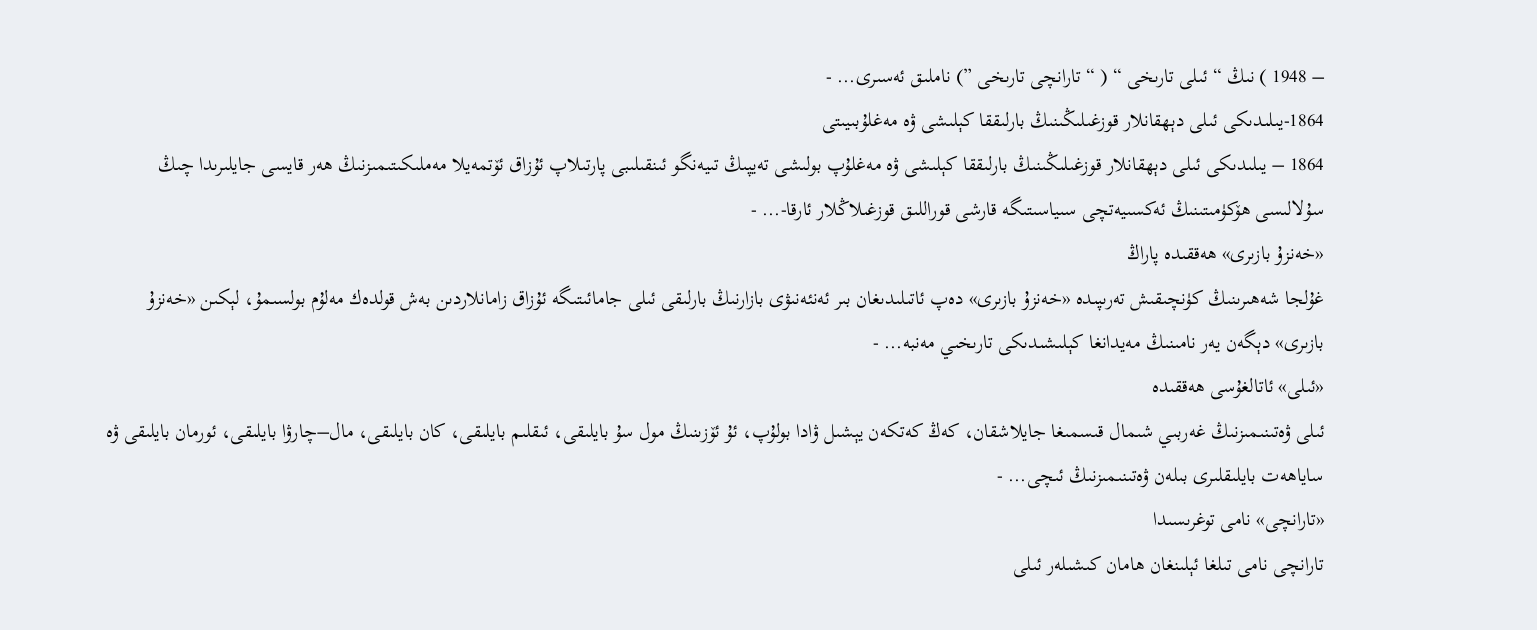– 1948 ) نىڭ “ ئىلى تارىخى “ ( “ تارانچى تارىخى ”) ناملىق ئەسىرى... -
1864-يىلىدىكى ئىلى دېھقانلار قوزغىلىڭىنىڭ بارلىققا كېلىشى ۋە مەغلۇبىيىتى
1864 – يىلىدىكى ئىلى دېھقانلار قوزغىلىڭىنىڭ بارلىققا كېلىشى ۋە مەغلۇپ بولىشى تەيپىڭ تىيەنگو ئىنقىلىبى پارتىلاپ ئۇزاق ئۆتمەيلا مەملىكىتىمىزنىڭ ھەر قايسى جايلىرىدا چىڭ سۇلالىسى ھۆكۈمىتىنىڭ ئەكسىيەتچى سىياسىتىگە قارشى قوراللىق قوزغىلاڭلار ئارقا-... -
«خەنزۇ بازىرى» ھەققىدە پاراڭ
غۇلجا شەھىرىنىڭ كۈنچىقىش تەرىپىدە «خەنزۇ بازىرى» دەپ ئاتىلىدىغان بىر ئەنئەنىۋى بازارنىڭ بارلىقى ئىلى جامائىتىگە ئۇزاق زامانلاردىن بەش قولدەك مەلۇم بولسىمۇ، لېكىن «خەنزۇ بازىرى» دېگەن يەر نامىنىڭ مەيدانغا كېلىشىدىكى تارىخىي مەنبە... -
«ئىلى» ئاتالغۇسى ھەققىدە
ئىلى ۋەتىنىمىزنىڭ غەربىي شىمال قىسمىغا جايلاشقان، كەڭ كەتكەن يېشىل ۋادا بولۇپ، ئۇ ئۆزىنىڭ مول سۇ بايلىقى، ئىقلىم بايلىقى، كان بايلىقى، مال–چارۋا بايلىقى، ئورمان بايلىقى ۋە ساياھەت بايلىقلىرى بىلەن ۋەتىنىمىزنىڭ ئىچى... -
«تارانچى» نامى توغرىسىدا
تارانچى نامى تىلغا ئېلىنغان ھامان كىشىلەر ئىلى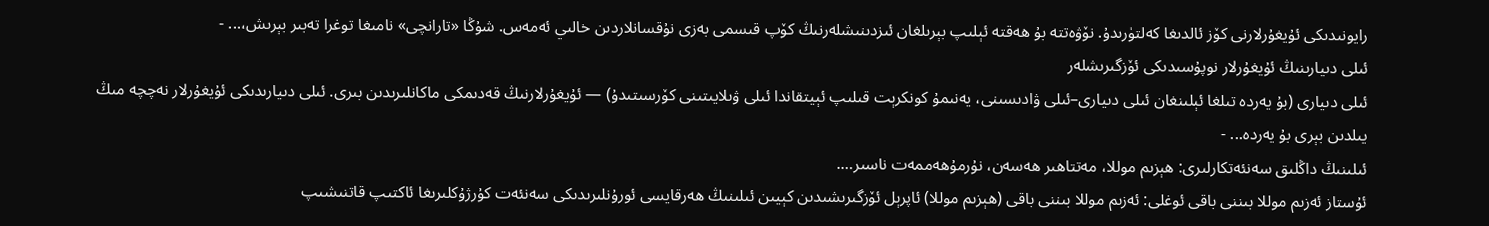رايونىدىكى ئۇيغۇرلارنى كۆز ئالدىغا كەلتۈرىدۇ. نۆۋەتتە بۇ ھەقتە ئېلىپ بېرىلغان ئىزدىنىشلەرنىڭ كۆپ قىسمى بەزى نۇقسانلاردىن خالىي ئەمەس. شۇڭا «تارانچى» نامىغا توغرا تەبىر بېرىش،... -
ئىلى دىيارىنىڭ ئۇيغۇرلار نوپۇسىدىكى ئۆزگىرىشلەر
ئىلى دىيارى (بۇ يەردە تىلغا ئېلىنغان ئىلى دىيارى–ئىلى ۋادىسىنى، يەنىمۇ كونكرېت قىلىپ ئېيتقاندا ئىلى ۋىلايىتىنى كۆرسىتىدۇ) — ئۇيغۇرلارنىڭ قەدىمكى ماكانلىرىدىن بىرى. ئىلى دىيارىدىكى ئۇيغۇرلار نەچچە مىڭ يىلدىن بېرى بۇ يەردە... -
ئىلىنىڭ داڭلىق سەنئەتكارلىرى: ھېزىم موللا، مەتتاھىر ھەسەن، نۇرمۇھەممەت ناسىر….
ئۇستاز ئەزىم موللا بىننى باقى ئوغلى: ئەزىم موللا بىننى باقى (ھېزىم موللا) ئاپرېل ئۆزگىرىشىدىن كېيىن ئىلىنىڭ ھەرقايسى ئورۇنلىرىدىكى سەنئەت كۇرژۇكلىرىغا ئاكتىپ قاتنىشىپ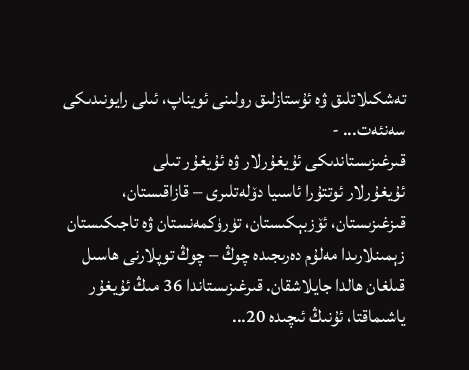تەشكىلاتلىق ۋە ئۇستازلىق رولىنى ئويناپ، ئىلى رايونىدىكى سەنئەت... -
قىرغىزىستاندىكى ئۇيغۇرلار ۋە ئۇيغۇر تىلى
ئۇيغۇرلار ئوتتۇرا ئاسىيا دۆلەتلىرى – قازاقىستان، قىزغىزىستان، ئۆزبېكىستان، تۈرۈكمەنستان ۋە تاجىكىستان زېمىنلارىدا مەلۇم دەرىجىدە چوڭ – چوڭ توپلارنى ھاسىل قىلغان ھالدا جايلاشقان. قىرغىزىستاندا 36 مىڭ ئۇيغۇر ياشىماقتا، ئۇنىڭ ئىچىدە 20...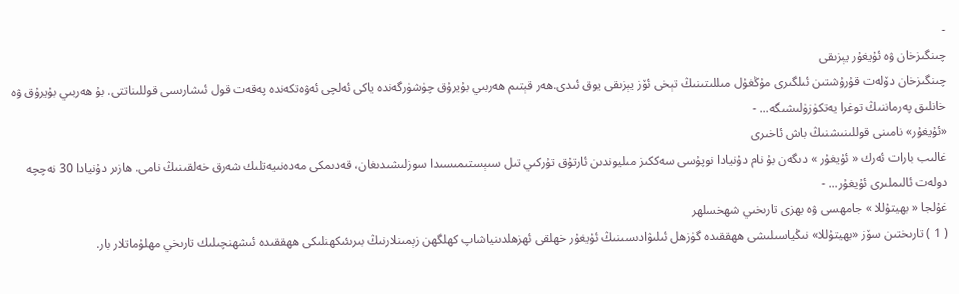-
چىنگىزخان ۋە ئۇيغۇر يېزىقى
چىنگىزخان دۆلەت قۇرۇشتىن ئىلگىرى مۇڭغۇل مىللىتىنىڭ تېخى ئۆز يېزىقى يوق ئىدى.ھەر قېتىم ھەربىي بۇيرۇق چۈشۈرگەندە ياكى ئەلچى ئەۋەتكەندە پەقەت قول ئىشارىسى قوللىناتتى. بۇ ھەربىي بۇيرۇق ۋە خانلىق پەرماننىڭ توغرا يەتكۈزۈلىشىگە... -
«ئۇيغۇر» نامىنى قوللىنىشنىڭ باش ئاخىرى
غالىب بارات ئەرك « ئۇيغۇر » دىگەن بۇ نام دۇنيادا نوپۇسى سەككىز مىليوندىن ئارتۇق تۇركىي تىل سىېستىمىسىدا سوزلىشىدىغان، قەدىمكى مەدەنىيەتلىك شەرق خەلقىنىڭ نامى. ھازىر دۇنيادا 30 نەچچە دولەت ئالىملىرى ئۇيغۇر... -
غۇلجا « بهيتۇللا » جامهسى ۋه بهزى تارىخىي شهخسلهر
( 1 ) تارىختىن سۆز «بهيتۇللا» نىڭياسىلىشى ھهققىده گۈزهل ئىلىۋادىسىنىڭ ئۇيغۇر خهلقى ئهزهلدىنياشاپ كهلگهن زېمىنلارنىڭ بىرىئىكهنلىكى ھهققىده ئىشهنچىلىك تارىخي مهلۇماتلار بار.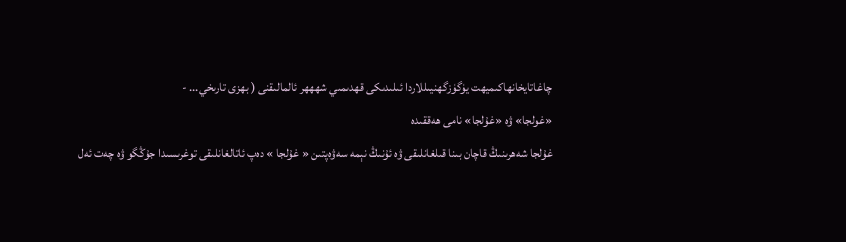چاغاتايخانھاكىميهت يۈگۈزگهنيىللاردا ئىلىدىكى قهدىمىي شهھهر ئالمالىقنى ( بهزى تارىخي... -
«غولجا» ۋە «غۇلجا» نامى ھەققىدە
غۇلجا شەھرىنىڭ قاچان بىنا قىلغانلىقى ۋە ئۇنىڭ نېمە سەۋەپتىن « غۇلجا » دەپ ئاتالغانلىقى توغرىسىدا جۇڭگو ۋە چەت ئەل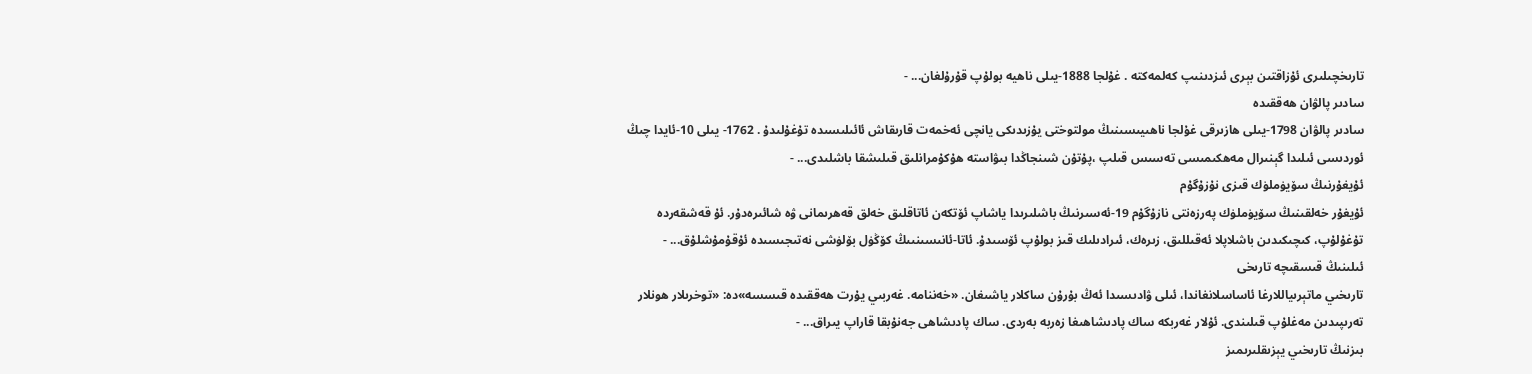تارىخچىلىرى ئۇزاقتىن بېرى ئىزدىنىپ كەلمەكتە . غۇلجا 1888-يىلى ناھيە بولۇپ قۇرۇلغان... -
سادىر پالۋان ھەققىدە
سادىر پالۋان 1798-يىلى ھازىرقى غۇلجا ناھىيىسىنىڭ مولتوختى يۇزىدىكى يانچى ئەخمەت قارىقاش ئائىلىسىدە تۇغۇلىدۇ . 1762- يىلى 10-ئايدا چىڭ ئوردىسى ئىلىدا گېنىرال مەھكىمىسى تەسىس قىلپ ،پۇتۇن شىنجاڭدا بىۋاستە ھۇكۇمرانلىق قىلىشقا باشلىدى... -
ئۇيغۇرنىڭ سۆيۈملۈك قىزى نۇزۇگۇم
ئۇيغۇر خەلقىنىڭ سۆيۈملۈك پەرزەنتى نازۇگۇم 19-ئەسىرنىڭ باشلىرىدا ياشاپ ئۆتكەن ئاتاقلىق خەلق قەھرىمانى ۋە شائىرەدۇر. ئۇ قەشقەردە تۇغۇلۇپ، كىچىكىدىن باشلاپلا ئەقىللىق، زىرەك، ئىرادىلىك قىز بولۇپ ئۆسىدۇ. ئاتا-ئانىسىنىىڭ كۆڭۈل بۆلۈشى نەتىجىسىدە ئۇقۇمۇشلۇق... -
ئىلىنىڭ قىسقىچە تارىخى
تارىخىي ماتېرىياللارغا ئاساسلانغاندا، ئىلى ۋادىسىدا ئەڭ بۇرۇن ساكلار ياشىغان. «خەننامە. غەربىي يۇرت ھەققىدە قىسسە»دە: «توخرىلار ھونلار تەرىپىدىن مەغلۇپ قىلىندى. ئۇلار غەربكە ساك پادىشاھىغا زەربە بەردى. ساك پادىشاھى جەنۇبقا قاراپ يىراق... -
بىزنىڭ تارىخىي يېزىقلىرىمىز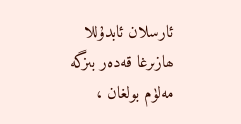ئارسلان ئابدۇللا ھازىرغا قەدەر بىزگە مەلۈم بولغان ،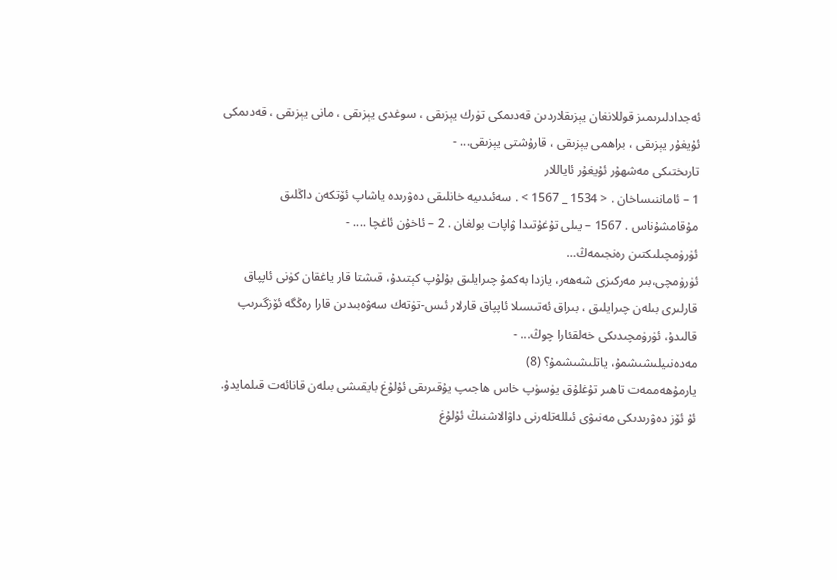ئەجدادلىرىمىز قوللانغان يېزىقلاردىن قەدىمكى تۈرك يېزىقى ، سوغدى يېزىقى ، مانى يېزىقى ، قەدىمكى ئۇيغۇر يېزىقى ، براھمى يېزىقى ، قارۇشتى يېزىقى... -
تارىختىكى مەشھۇر ئۇيغۇر ئاياللار
1 – ئاماننىساخان . < 1534 _ 1567 > . سەئىدىيە خانلىقى دەۋرىدە ياشاپ ئۆتكەن داڭلىق مۇقامشۇناس . 1567 – يىلى تۇغۇتىدا ۋاپات بولغان . 2 – ئاخۇن ئاغچا .... -
ئۈرۈمچىلىكتىن رەنجىمەڭ…
ئۈرۈمچى،بىر مەركىزى شەھەر، يازدا بەكمۇ چىرايلىق بۇلۇپ كېتىدۇ، قىشتا قار ياغقان كۈنى ئاپپاق قارلىرى بىلەن چىرايلىق ، بىراق ئەتىسىلا ئاپپاق قارلار ئىس-تۈتەك سەۋەبىدىن قارا رەڭگە ئۆزگىرىپ قالىدۇ، ئۈرۈمچىدىكى خەلقئارا چوڭ... -
مەدەنىيلىشىشمۇ، ياتلىشىشمۇ؟ (8)
يارمۇھەممەت تاھىر تۇغلۇق يۈسۈپ خاس ھاجىپ يۇقىرىقى ئۇلۇغ بايقىشى بىلەن قانائەت قىلمايدۇ. ئۇ ئۆز دەۋرىدىكى مەنىۋى ئىللەتلەرنى داۋالاشنىڭ ئۇلۇغ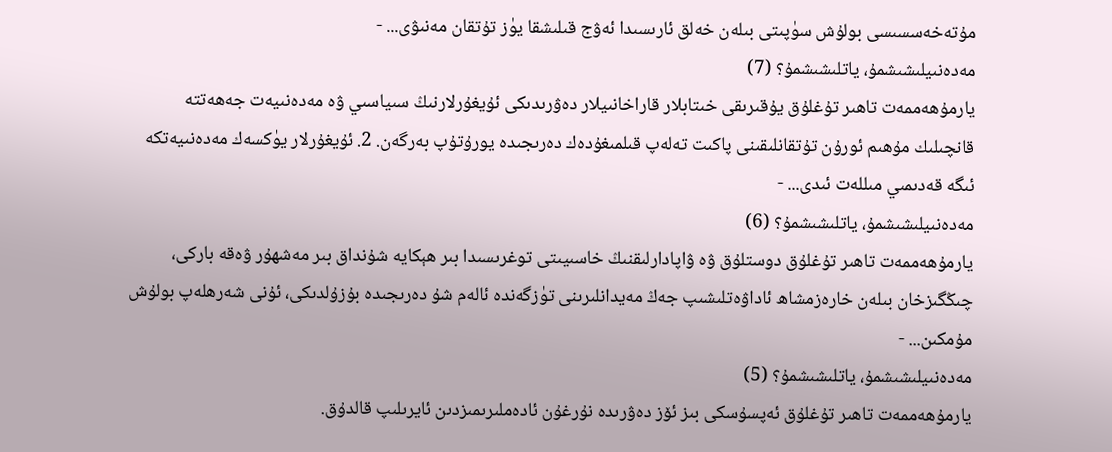مۇتەخەسسىسى بولۇش سۈپىتى بىلەن خەلق ئارىسىدا ئەۋج قىلىشقا يۈز تۇتقان مەنىۋى... -
مەدەنىيلىشىشمۇ، ياتلىشىشمۇ؟ (7)
يارمۇھەممەت تاھىر تۇغلۇق يۇقىرىقى خىتابلار قاراخانىيلار دەۋرىدىكى ئۇيغۇرلارنىڭ سىياسىي ۋە مەدەنىيەت جەھەتتە قانچىلىك مۇھىم ئورۇن تۇتقانلىقىنى پاكىت تەلەپ قىلمىغۇدەك دەرىجىدە يورۇتۇپ بەرگەن. 2. ئۇيغۇرلار يۈكسەك مەدەنىيەتكە ئىگە قەدىمىي مىللەت ئىدى... -
مەدەنىيلىشىشمۇ، ياتلىشىشمۇ؟ (6)
يارمۇھەممەت تاھىر تۇغلۇق دوستلۇق ۋە ۋاپادارلىقنىڭ خاسىيىتى توغرىسىدا بىر ھېكايە شۇنداق بىر مەشھۇر ۋەقە باركى، چىڭگىزخان بىلەن خارەزمشاھ ئاداۋەتلىشىپ جەڭ مەيدانلىرىنى تۈزگەندە ئالەم شۇ دەرىجىدە بۇزۇلدىكى، ئۇنى شەرھلەپ بولۇش مۇمكىن... -
مەدەنىيلىشىشمۇ، ياتلىشىشمۇ؟ (5)
يارمۇھەممەت تاھىر تۇغلۇق ئەپسۇسكى بىز ئۆز دەۋرىدە نۇرغۇن ئادەملىرىمىزدىن ئايرىلىپ قالدۇق.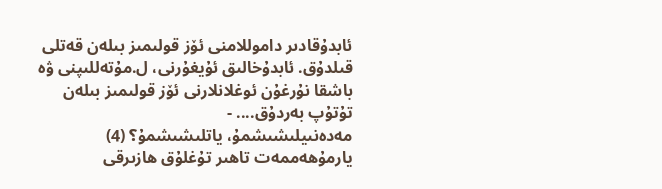ئابدۇقادىر داموللامنى ئۆز قولىمىز بىلەن قەتلى قىلدۇق. ئابدۇخالىق ئۇيغۇرنى، ل.مۇتەللىپنى ۋە باشقا نۇرغۇن ئوغلانلارنى ئۆز قولىمىز بىلەن تۇتۇپ بەردۇق.... -
مەدەنىيلىشىشمۇ، ياتلىشىشمۇ؟ (4)
يارمۇھەممەت تاھىر تۇغلۇق ھازىرقى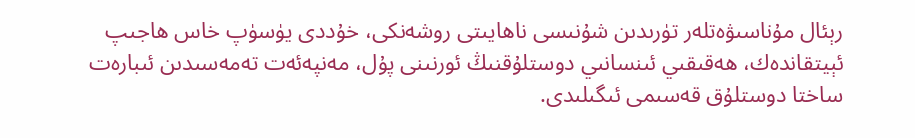رېئال مۇناسىۋەتلەر تۈرىدىن شۇنىسى ناھايىتى روشەنكى، خۇددى يۈسۈپ خاس ھاجىپ ئېيتقاندەك، ھەقىقىي ئىنسانىي دوستلۇقنىڭ ئورنىنى پۇل، مەنپەئەت تەمەسىدىن ئىبارەت ساختا دوستلۇق قەسىمى ئىگىلىدى.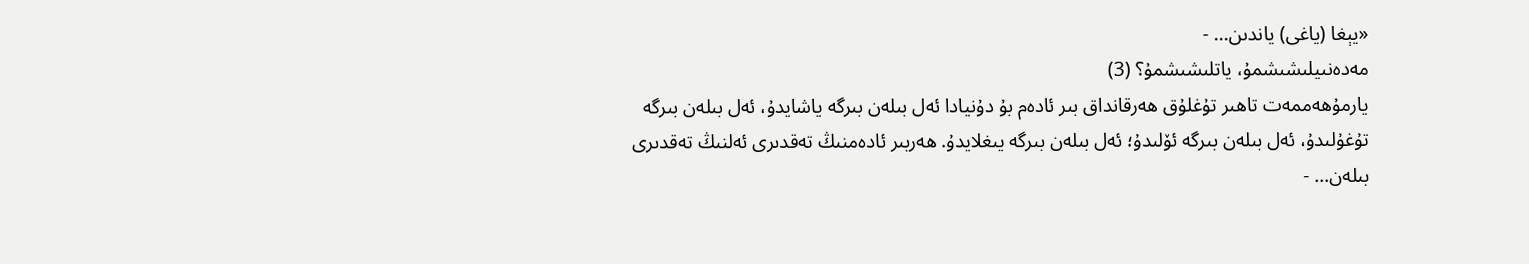«يېغا (ياغى) ياندىن... -
مەدەنىيلىشىشمۇ، ياتلىشىشمۇ؟ (3)
يارمۇھەممەت تاھىر تۇغلۇق ھەرقانداق بىر ئادەم بۇ دۇنيادا ئەل بىلەن بىرگە ياشايدۇ، ئەل بىلەن بىرگە تۇغۇلىدۇ، ئەل بىلەن بىرگە ئۆلىدۇ؛ ئەل بىلەن بىرگە يىغلايدۇ. ھەربىر ئادەمنىڭ تەقدىرى ئەلنىڭ تەقدىرى بىلەن... -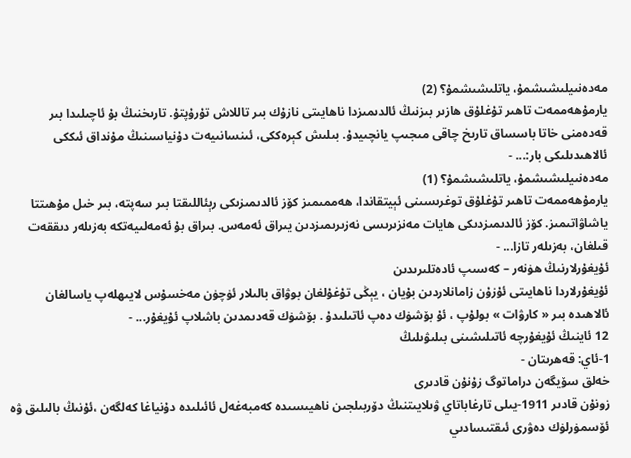مەدەنىيلىشىشمۇ، ياتلىشىشمۇ؟ (2)
يارمۇھەممەت تاھىر تۇغلۇق ھازىر بىزنىڭ ئالدىمىزدا ناھايىتى نازۇك بىر تاللاش تۇرۇپتۇ. تارىخنىڭ بۇ ئاچىلىدا بىر قەدەمنى خاتا باسساق تارىخ چاقى مىجىپ يانچىيدۇ. بىلىش كېرەككى، ئىنسانىيەت دۇنياسىنىڭ مۇنداق ئىككى ئالاھىدىلىكى بار:... -
مەدەنىيلىشىشمۇ، ياتلىشىشمۇ؟ (1)
يارمۇھەممەت تاھىر تۇغلۇق توغرىسىنى ئېيتقاندا، ھەممىمىز كۆز ئالدىمىزىكى رېئاللىقتا بىر سەپتە، بىر خىل مۇھىتتا ياشاۋاتىمىز. كۆز ئالدىمىزدىكى ھايات مەنزىرىسى نەزىرىمىزدىن يىراق ئەمەس. بىراق بۇ ئەمەلىيەتكە بەزىلەر دىققەت قىلغان، بەزىلەر تازا... -
ئۇيغۇرلارنىڭ ھۈنەر – كەسىپ ئادەتلىرىدىن
ئۇيغۇرلاردا ناھايىتى ئۇزۇن زامانلاردىن بۇيان ، يېڭى تۇغۇلغان بوۋاق بالىلار ئۈچۈن مەخسۇس لايىھلەپ ياسالغان ئالاھىدە بىر « كارۋات » بولۇپ ، ئۇ بۆشۈك دەپ ئاتىلىدۇ . بۆشۈك قەدىمدىن باشلاپ ئۇيغۇر... -
12 ئاينىڭ ئۇيغۇرچە ئاتىلىشىنى بىلىۋىلىڭ
1-ئاي: قەھرىتان -
خەلق سۆيگەن دراماتوگ زۇنۇن قادىرى
زونۇن قادىر 1911-يىلى تارغاباتاي ۋىلايىتنىڭ دۆربىلجىن ناھيىسىدە كەمبەغەل ئائىلىدە دۇنياغا كەلگەن ،ئۇنىڭ بالىلىق ۋە ئۆسمۈرلۈك دەۋرى ئىقتىسادىي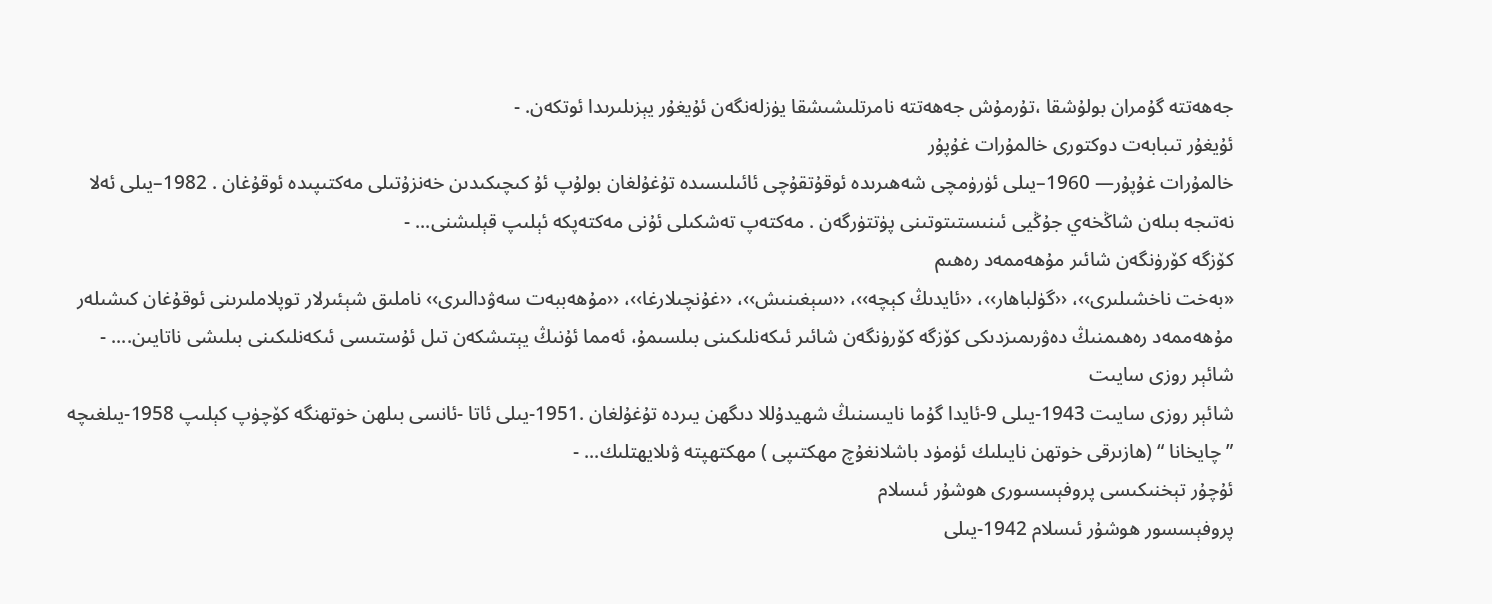جەھەتتە گۇمران بولۇشقا ،تۇرمۇش جەھەتتە نامرتلىشىشقا يۈزلەنگەن ئۇيغۇر يېزىلىرىدا ئوتكەن. -
ئۇيغۇر تىبابەت دوكتورى خالمۇرات غۇپۇر
خالمۇرات غۇپۇر— 1960–يىلى ئۈرۈمچى شەھىرىدە ئوقۇتقۇچى ئائىلىسىدە تۇغۇلغان بولۇپ ئۇ كىچىكىدىن خەنزۇتىلى مەكتىپىدە ئوقۇغان . 1982–يىلى ئەلا نەتىجە بىلەن شاڭخەي جۇڭيى ئىنىستىتوتىنى پۈتتۈرگەن . مەكتەپ تەشكىلى ئۇنى مەكتەپكە ئېلىپ قېلىشنى... -
كۆزگە كۆرۈنگەن شائىر مۇھەممەد رەھىم
«بەخت ناخشىلىرى››، ‹‹گۈلباھار››، ‹‹ئايدىڭ كېچە››، ‹‹سېغىنىش››، ‹‹غۇنچىلارغا››، ‹‹مۇھەببەت سەۋدالىرى›› ناملىق شېئىرلار توپلاملىرىنى ئوقۇغان كىشىلەر مۇھەممەد رەھىمنىڭ دەۋرىمىزدىكى كۆزگە كۆرۈنگەن شائىر ئىكەنلىكىنى بىلسىمۇ، ئەمما ئۇنىڭ يېتىشكەن تىل ئۇستىسى ئىكەنلىكىنى بىلىشى ناتايىن.... -
شائېر روزى سايىت
شائېر روزى سايىت 1943-يىلى 9-ئايدا گۇما نايىسنىڭ شهيدۇللا دىگهن يىرده تۇغۇلغان .1951-يىلى ئاتا -ئانسى بىلهن خوتهنگه كۆچۈپ كېلىپ 1958-يىلغىچه ”چايخانا “ (ھازىرقى خوتهن نايىلىك ئۈمۈد باشلانغۇچ مهكتىپى ) مهكتهپته ۋىلايهتلىك... -
ئۇچۇر تېخنىكىسى پروفېسسورى ھوشۇر ئىسلام
پروفېسسور ھوشۇر ئىسلام 1942-يىلى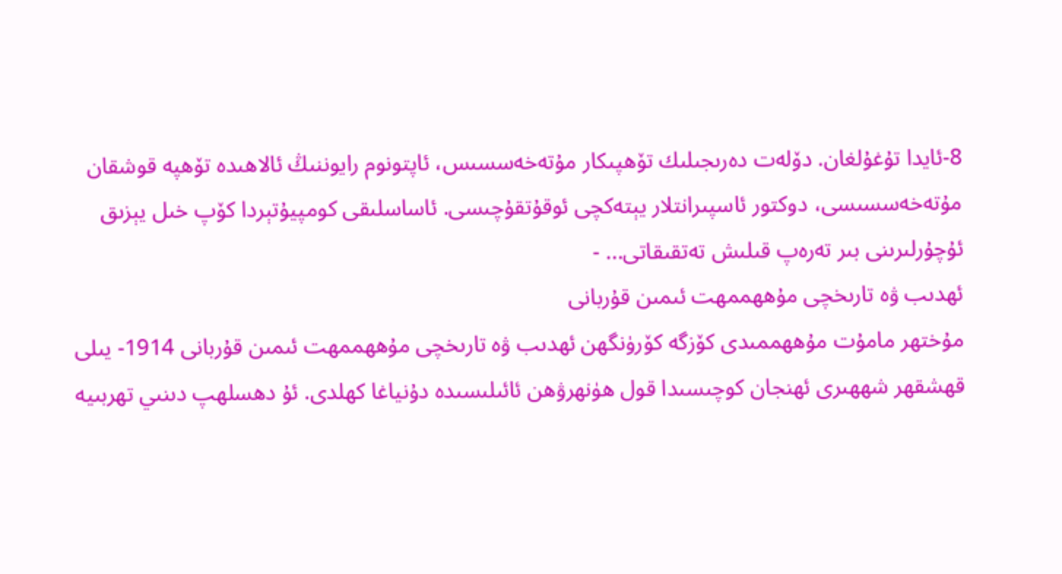8-ئايدا تۇغۇلغان. دۆلەت دەرىجىلىك تۆھپىكار مۇتەخەسسىس، ئاپتونوم رايوننىڭ ئالاھىدە تۆھپە قوشقان مۇتەخەسسىسى، دوكتور ئاسپىرانتلار يېتەكچى ئوقۇتقۇچىسى. ئاساسلىقى كومپيۇتېردا كۆپ خىل يېزىق ئۇچۇرلىرىنى بىر تەرەپ قىلىش تەتقىقاتى... -
ئهدىب ۋه تارىخچى مۇھهممهت ئىمىن قۇربانى
مۇختهر مامۇت مۇھهممىدى كۆزگه كۆرۈنگهن ئهدىب ۋه تارىخچى مۇھهممهت ئىمىن قۇربانى 1914- يىلى قهشقهر شهھىرى ئهنجان كوچىسىدا قول ھۈنهرۋهن ئائىلىسىده دۇنياغا كهلدى. ئۇ دهسلهپ دىنىي تهربىيه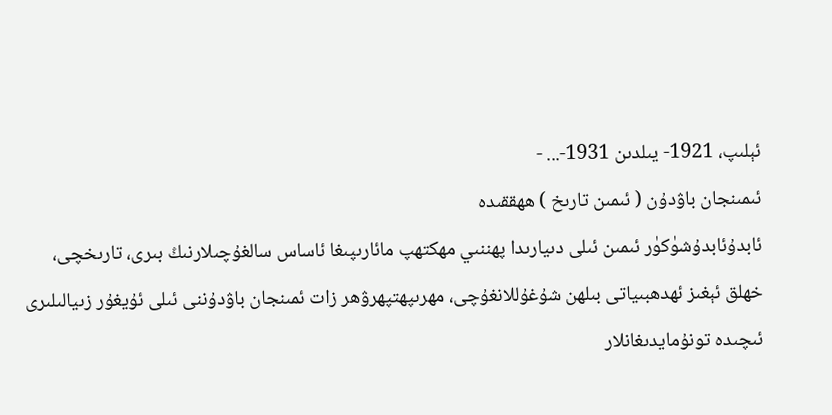ئېلىپ، 1921- يىلدىن 1931-... -
ئىمىنجان باۋدۇن ( ئىمىن تارىخ ) ھهققىده
ئابدۇئابدۇشۈكۈر ئىمىن ئىلى دىيارىدا پهننىي مهكتهپ مائارىپىغا ئاساس سالغۇچىلارنىڭ بىرى، تارىخچى، خهلق ئېغىز ئهدهبىياتى بىلهن شۇغۇللانغۇچى، مهرىپهتپهرۋهر زات ئمىنجان باۋدۇننى ئىلى ئۇيغۇر زىيالىلىرى ئىچىده تونۇمايدىغانلار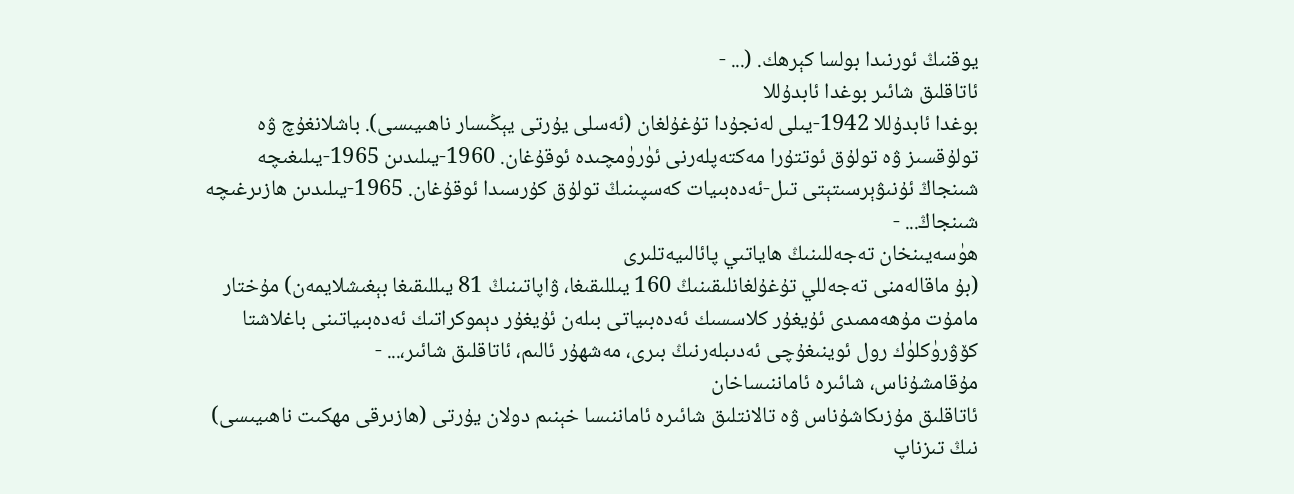يوقنىڭ ئورنىدا بولسا كېرهك. (... -
ئاتاقلىق شائىر بوغدا ئابدۇللا
بوغدا ئابدۇللا 1942-يىلى لەنجۇدا تۇغۇلغان (ئەسلى يۇرتى يېڭىسار ناھىيىسى). باشلانغۇچ ۋە تولۇقسىز ۋە تولۇق ئوتتۇرا مەكتەپلەرنى ئۈرۈمچىدە ئوقۇغان. 1960-يىلىدىن 1965-يىلىغىچە شىنجاڭ ئۇنىۋېرسىتېتى تىل-ئەدەبىيات كەسپىنىڭ تولۇق كۇرسىدا ئوقۇغان. 1965-يىلىدىن ھازىرغىچە شىنجاڭ... -
ھۈسەيىنخان تەجەللىنىڭ ھاياتىي پائالىيەتلىرى
(بۇ ماقالەمنى تەجەللي تۇغۇلغانلىقىنىڭ 160 يىللىقىغا، ۋاپاتىنىڭ 81 يىللىقىغا بېغىشلايمەن) مۇختار مامۇت مۇھەممىدى ئۇيغۇر كلاسسىك ئەدەبىياتى بىلەن ئۇيغۇر دېموكراتىك ئەدەبىياتىنى باغلاشتا كۆۋرۈكلۈك رول ئوينىغۇچى ئەدىبلەرنىڭ بىرى، مەشھۇر ئالىم، ئاتاقلىق شائىر،... -
مۇقامشۇناس، شائىرە ئاماننىساخان
ئاتاقلىق مۇزىكاشۇناس ۋه تالانتلىق شائىره ئاماننىسا خېنىم دولان يۇرتى (ھازىرقى مهكىت ناھىيىسى) نىڭ تىزناپ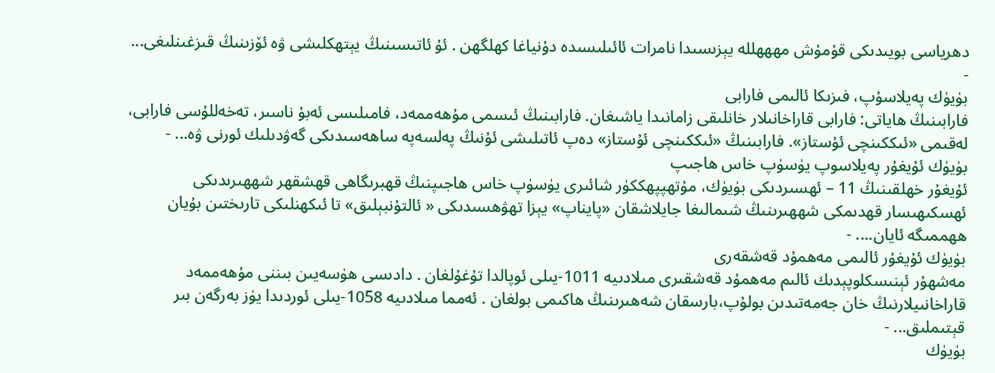دهرياسى بويىدىكى قۇمۇش مهھهلله يېزىسىدا نامرات ئائىلىسىده دۇنياغا كهلگهن . ئۇ ئاتىسىنىڭ يېتهكلىشى ۋه ئۆزىنىڭ قىزغىنلىغى... -
بۈيۈك پەيلاسۇپ، فىزىكا ئالىمى فارابى
فارابىنىڭ ھاياتى: فارابى قاراخانىلار خانلىقى زامانىدا ياشىغان. فارابىنىڭ ئىسمى مۇھەممەد، فامىلىسى ئەبۇ ناسىر، تەخەللۇسى فارابى، لەقىمى «ئىككىنچى ئۇستاز». فارابىنىڭ «ئىككىنچى ئۇستاز» دەپ ئاتىلىشى ئۇنىڭ پەلسەپە ساھەسىدىكى گەۋدىلىك ئورنى ۋە... -
بۈيۈك ئۇيغۇر پەيلاسوپ يۈسۈپ خاس ھاجىپ
ئۇيغۇر خهلقىنىڭ 11 – ئهسىردىكى بۈيۈك، مۇتهپپهككۈر شائىرى يۈسۈپ خاس ھاجىپنىڭ قهبرىگاھى قهشقهر شهھىرىدىكى ئهسكىھىسار قهدىمكى شهھىرىنىڭ شىمالىغا جايلاشقان «پايناپ» يېزا تهۋهسىدىكى « ئالتۇنبېلىق» تا ئىكهنلىكى تارىختىن بۇيان ھهممىگه ئايان.... -
بۈيۈك ئۇيغۇر ئالىمى مەھمۇد قەشقەرى
مەشھۇر ئېنىسكلوپېدىك ئالىم مەھمۇد قەشقىرى مىلادىيە 1011-يىلى ئوپالدا تۇغۇلغان . دادىسى ھۈسەيىن بىننى مۇھەممەد قاراخانىيلارنىڭ خان جەمەتىدىن بولۇپ،بارسقان شەھىرىنىڭ ھاكىمى بولغان . ئەمما مىلادىيە 1058-يىلى ئوردىدا يۈز بەرگەن بىر قېتىملىق... -
بۈيۈك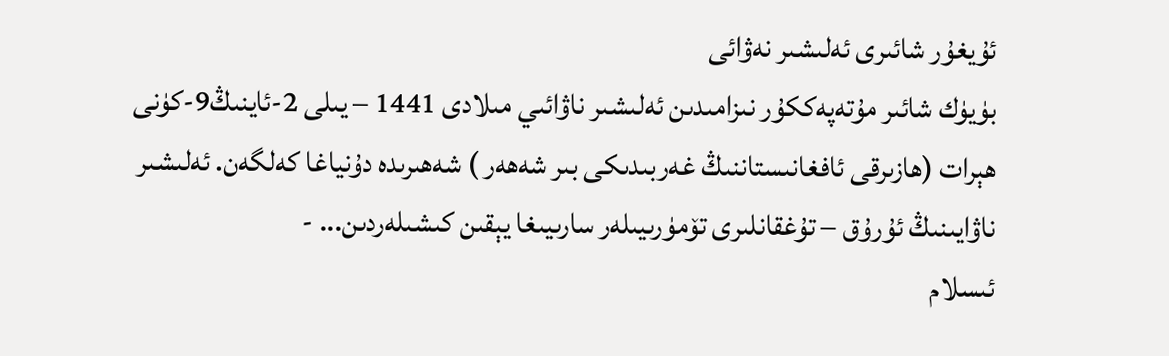ئۇيغۇر شائىرى ئەلىشىر نەۋائى
بۈيۈك شائىر مۇتەپەككۇر نىزامىدىن ئەلىشىر ناۋائىي مىلادى 1441 – يىلى 2-ئاينىڭ9-كۈنى ھېرات (ھازىرقى ئافغانىستاننىڭ غەربىدىكى بىر شەھەر ) شەھىرىدە دۇنياغا كەلگەن. ئەلىشىر ناۋايىنىڭ ئۇرۇق – تۇغقانلىرى تۆمۈرىيىلەر سارىيىغا يېقىن كىشىلەردىن... -
ئىسلام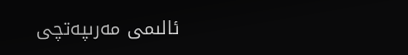ئالىمى مەرىپەتچى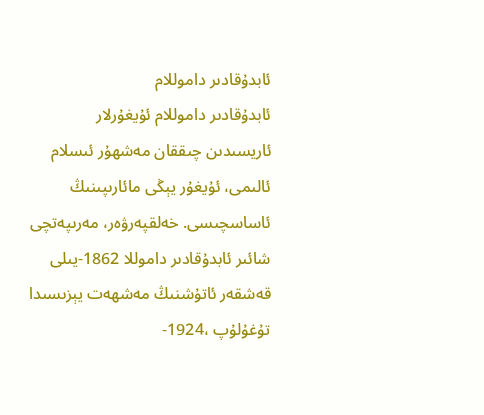ئابدۇقادىر داموللام
ئابدۇقادىر داموللام ئۇيغۇرلار ئاريسىدىن چىققان مەشھۇر ئىسلام ئالىمى، ئۇيغۇر يېڭى مائارىپىنىڭ ئاساسچىسى. خەلقپەرۋەر، مەرىپەتچى شائىر ئابدۇقادىر داموللا 1862-يىلى قەشقەر ئاتۇشنىڭ مەشھەت يېزىسىدا تۇغۇلۇپ ،1924-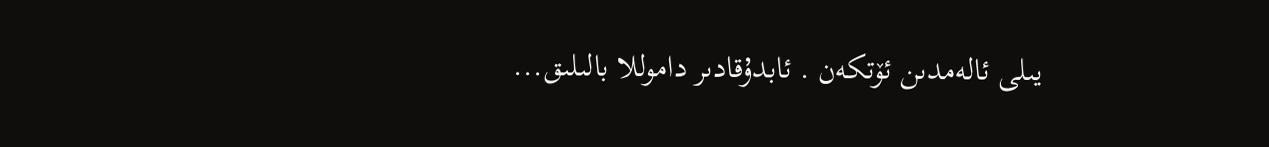يىلى ئالەمدىن ئۆتكەن . ئابدۇقادىر داموللا بالىلىق...